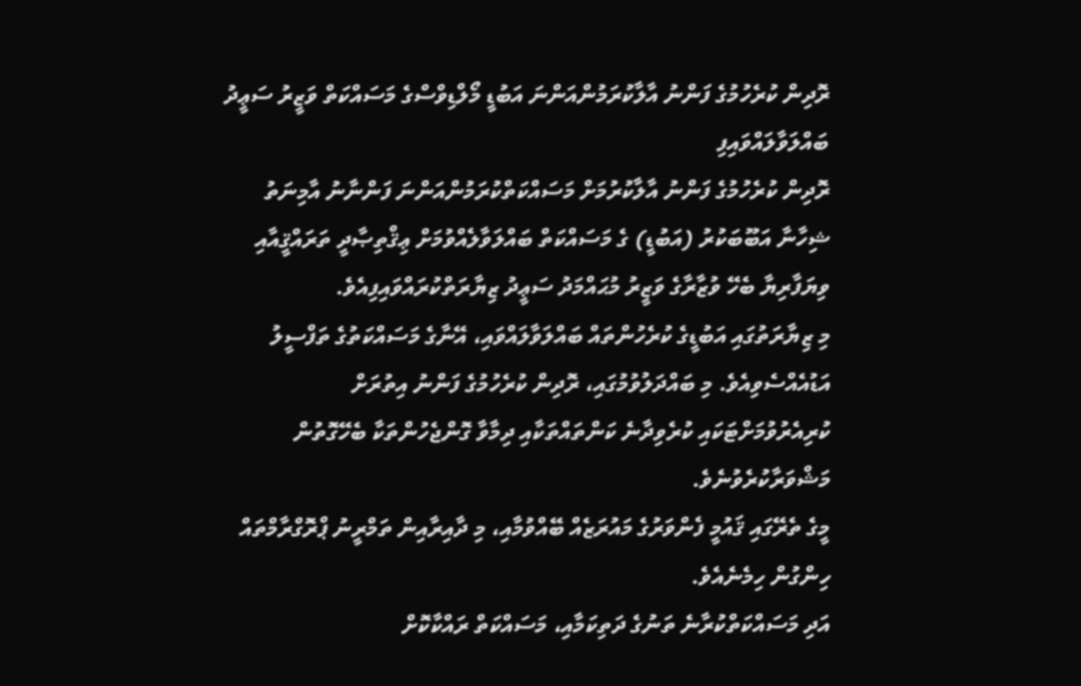ރޮދިން ކުރެހުމުގެ ފަންނު އާލާކުރަމުންއަންނަ އަބުޑީ މޯލްޑިވްސްގެ މަސައްކަތް ވަޒީރު ސަޢީދު ބައްލަވާލައްވައިފި
ރޮދިން ކުރެހުމުގެ ފަންނު އާލާކުރުމަށް މަސައްކަތްކުރަމުންއަންނަ ފަންނާނު އާމިނަތު ޝިހާނާ އަބޫބަކުރު (އަބުޑީ) ގެ މަސައްކަތް ބައްލަވާލެއްވުމަށް ޢިޤްތިޞާދީ ތަރައްޤީއާއި ވިޔަފާރިޔާ ބެހޭ ވުޒާރާގެ ވަޒީރު މުޙައްމަދު ސަޢީދު ޒިޔާރަތްކުރައްވައިފިއެވެ.
މި ޒިޔާރަތުގައި އަބުޑީގެ ކުރެހުންތައް ބައްލަވާލައްވައި، އޭނާގެ މަސައްކަތުގެ ތަފްސީލު އަޑުއެއްސެވިއެވެ. މި ބައްދަލުވުމުގައި، ރޮދިން ކުރެހުމުގެ ފަންނު އިތުރަށް ކުރިއެރުވުމަށްޓަކައި ކުރެވިދާނެ ކަންތައްތަކާއި ދިމާވާ ގޮންޖެހުންތަކާ ބެހޭގޮތުން މަޝްވަރާކުރެވުނެވެ.
މީގެ ތެރޭގައި ޤައުމީ ފެންވަރުގެ މައުރަޒެއް ބޭއްވުމާއި، މި ދާއިރާއިން ތަމްރީނު ޕްރޮގްރާމްތައް ހިންގުން ހިމެނެއެވެ.
އަދި މަސައްކަތްކުރާނެ ތަނުގެ ދަތިކަމާއި، މަސައްކަތް ރައްކާކޮށް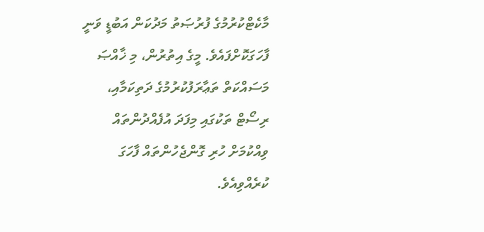މާކެޓްކުރުމުގެ ފުރުޞަތު މަދުކަން އަބުޑީ ވަނީ ފާހަގަކޮށްފައެވެ. މީގެ އިތުރުން، މި ޚާއްޞަ މަސައްކަތް ތަޢާރަފުކުރުމުގެ ދަތިކަމާއި، ރިސޯޓް ތަކުގައި މިފަދަ އުފެއްދުންތައް ވިއްކުމަށް ހުރި ގޮންޖެހުންތައް ފާހަގަ ކުރެއްވިއެވެ.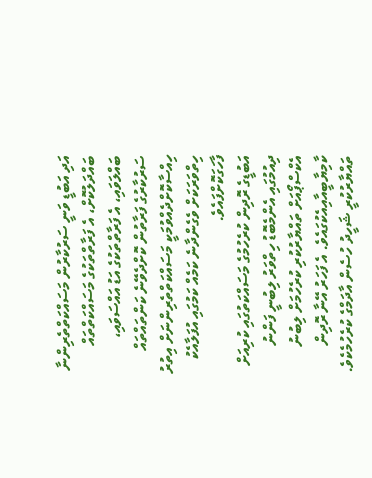އަދި އަބުޑީ ވަނީ ސަރުކާރުން މަސައްކަތްތެރިންނާ ބައްދަލުކޮށް، އެ ފަރާތްތަކުގެ މަސައްކަތްތައް ބައްލަވައި، އެ ފަރާތްތަކުގެ އަޑު އައްސަވައި، ސަރުކާރުގެ ފަރާތުން ކޮށްދެވޭނެ ކަންތައްތައް ހިއްސާކޮށްދެއްވުމަކީ މަސައްކަތްތެރިންނަށް އިތުރު ހިތްވަރަކަށް ވެގެންދާނެ ކަމެއް ކަމުގައި އުފަލާއެކު ފާހަގަކޮށްފައެވެ.
އަބުޑީގެ ރޮދިން ކުރެހުމުގެ މަސައްކަތުގައި ކުރިއަށް ދިއުމުގައި އެންމެބޮޑު ހިތްވަރު ލިބުނީ ފަންނު އެކްސްޕޯއަށް ތައްޔާރުކުރި ކުރެހުމަށް ލިބުނު ކާމިޔާބީއާއިއެކުގައެވެ. އެ ފަހަރު އޭނާ ރޮދިން ތައްޔާރުކުރީ ޝަހީދު ހުސެން އާދަމްގެ ކުރެހުމެކެވެ.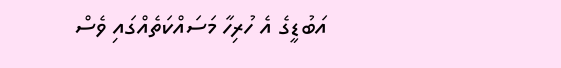އަބުޑީގެ އެ ހުރިހާ މަސައްކަތެއްގައި ވެސް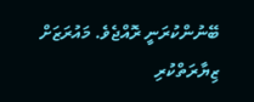ބޭނުންކުރަނީ ރޮއްޖެވެ. މައުރަޒަށް ޒިޔާރަތްކުރި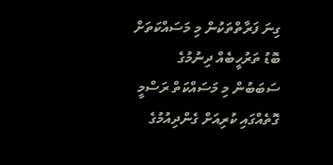ގިނަ ފަރާތްތަކުން މި މަސައްކަތަށް ބޮޑު ތަރުހީބެއް ދިނުމުގެ ސަބަބުން މި މަސައްކަތް ރަސްމީ ގޮތެއްގައި ކުރިއަށް ގެންދިއުމުގެ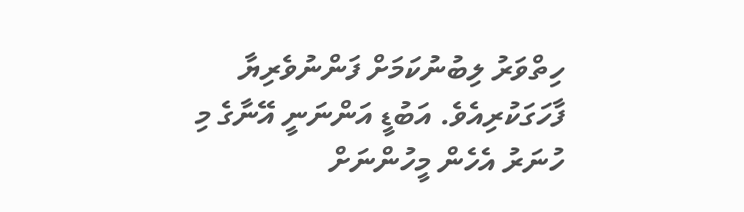ހިތްވަރު ލިބުނުކަމަށް ފަންނުވެރިޔާ ފާހަގަކުރިއެވެ. އަބުޑީ އަންނަނީ އޭނާގެ މި ހުނަރު އެހެން މީހުންނަށް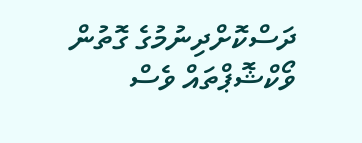ދަސްކޮށްދިނުމުގެ ގޮތުން ވޯކްޝޮޕްތައް ވެސް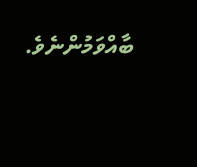ބާއްވަމުންނެވެ.